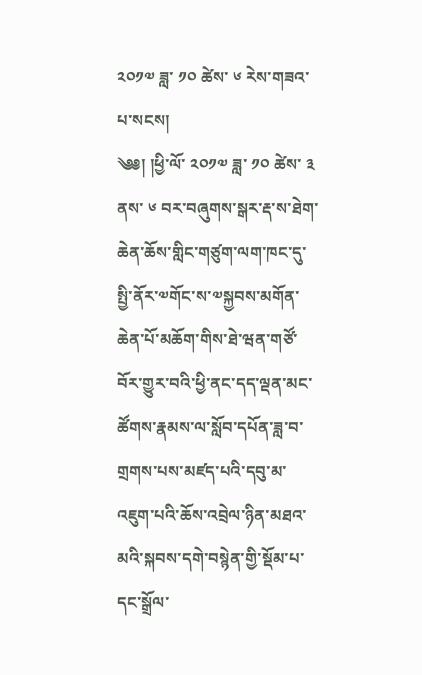༢༠༡༧ ཟླ་ ༡༠ ཚེས་ ༦ རེས་གཟའ་པ་སངས།
༄༅། །ཕྱི་ལོ་ ༢༠༡༧ ཟླ་ ༡༠ ཚེས་ ༣ ནས་ ༦ བར་བཞུགས་སྒར་རྡ་ས་ཐེག་ཆེན་ཆོས་གླིང་གཙུག་ལག་ཁང་དུ་སྤྱི་ནོར་༧གོང་ས་༧སྐྱབས་མགོན་ཆེན་པོ་མཆོག་གིས་ཐེ་ཝན་གཙོ་བོར་གྱུར་བའི་ཕྱི་ནང་དད་ལྡན་མང་ཚོགས་རྣམས་ལ་སློབ་དཔོན་ཟླ་བ་གྲགས་པས་མཛད་པའི་དབུ་མ་འཇུག་པའི་ཆོས་འབྲེལ་ཉིན་མཐའ་མའི་སྐབས་དགེ་བསྙེན་གྱི་སྡོམ་པ་དང་སྒྲོལ་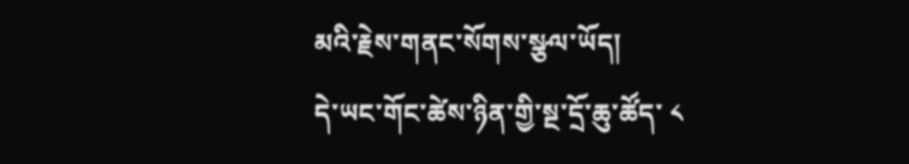མའི་རྗེས་གནང་སོགས་སྩལ་ཡོད།
དེ་ཡང་གོང་ཚེས་ཉིན་གྱི་སྔ་དྲོ་ཆུ་ཚོད་ ༨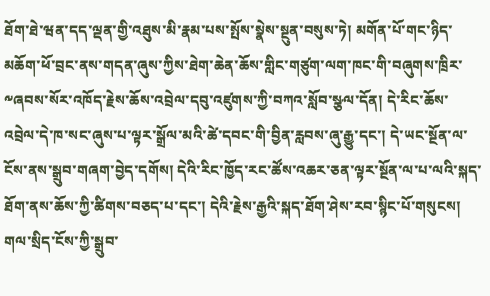ཐོག་ཐེ་ཝན་དད་ལྡན་གྱི་འཐུས་མི་རྣམ་པས་སྤོས་སྣེས་སྔུན་བསུས་ཏེ། མགོན་པོ་གང་ཉིད་མཆོག་ཕོ་བྲང་ནས་གདན་ཞུས་ཀྱིས་ཐེག་ཆེན་ཆོས་གླིང་གཙུག་ལག་ཁང་གི་བཞུགས་ཁྲིར་༸ཞབས་སོར་འཁོད་རྗེས་ཆོས་འབྲེལ་དབུ་འཛུགས་ཀྱི་བཀའ་སློབ་སྩལ་དོན། དེ་རིང་ཆོས་འབྲེལ་དེ་ཁ་སང་ཞུས་པ་ལྟར་སྒྲོལ་མའི་ཚེ་དབང་གི་བྱིན་རླབས་ཞུ་རྒྱུ་དང་། དེ་ཡང་སྔོན་ལ་ངོས་ནས་སྒྲུབ་གཞག་བྱེད་དགོས། དེའི་རིང་ཁྱོད་རང་ཚོས་འཆར་ཅན་ལྟར་སྔོན་ལ་པ་ལའི་སྐད་ཐོག་ནས་ཆོས་ཀྱི་ཚིགས་བཅད་པ་དང་། དེའི་རྗེས་རྒྱའི་སྐད་ཐོག་ཤེས་རབ་སྙིང་པོ་གསུངས། གལ་སྲིད་ངོས་ཀྱི་སྒྲུབ་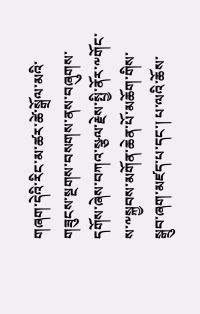གཞག་དེའི་རིང་མ་ཚར་ཚེ་སྒྲོལ་མའི་གཟུངས་སྔགས་བསགས་ནས་བཞུགས་དགོས་ཞེས་བཀའ་སྩལ་རྗེས་སྤྱི་ནོར་༸གོང་ས་༸སྐྱབས་མགོན་ཆེན་པོ་མཆོག་གིས་སྒྲུབ་ཞག་མཛད་པ་དང་། པ་ལའི་ཆོས་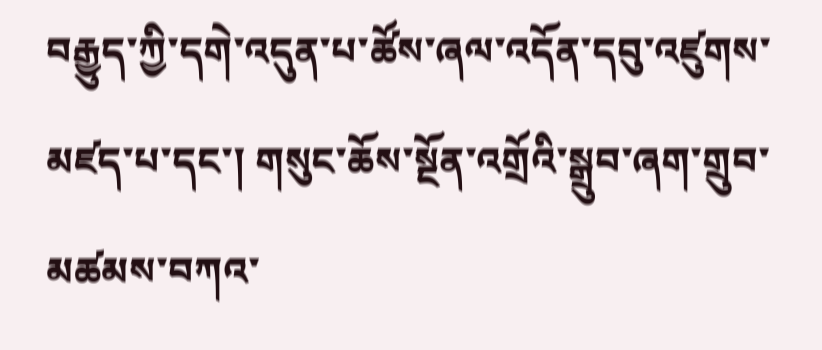བརྒྱུད་ཀྱི་དགེ་འདུན་པ་ཚོས་ཞལ་འདོན་དབུ་འཛུགས་མཛད་པ་དང་། གསུང་ཆོས་སྔོན་འགྲོའི་སྒྲུབ་ཞག་གྲུབ་མཚམས་བཀའ་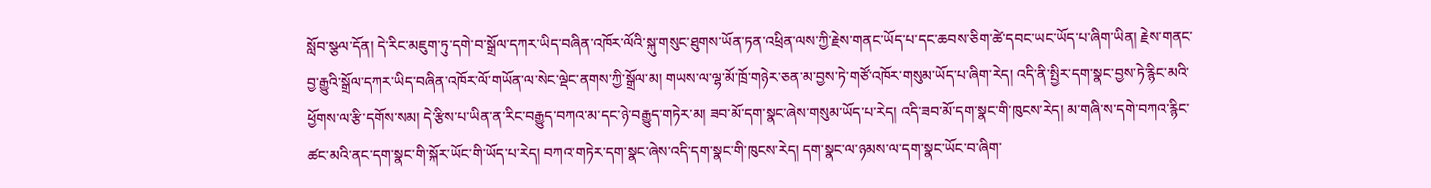སློབ་སྩལ་དོན། དེ་རིང་མཇུག་ཏུ་དགེ་བ་སྒྲོལ་དཀར་ཡིད་བཞིན་འཁོར་ལོའི་སྐུ་གསུང་ཐུགས་ཡོན་ཏན་འཕྲིན་ལས་ཀྱི་རྗེས་གནང་ཡོད་པ་དང་ཆབས་ཅིག་ཚེ་དབང་ཡང་ཡོད་པ་ཞིག་ཡིན། རྗེས་གནང་བྱ་རྒྱུའི་སྒྲོལ་དཀར་ཡིད་བཞིན་འཁོར་ལོ་གཡོན་ལ་སེང་ལྡེང་ནགས་ཀྱི་སྒྲོལ་མ། གཡས་ལ་ལྷ་མོ་ཁྲོ་གཉེར་ཅན་མ་བྱས་ཏེ་གཙོ་འཁོར་གསུམ་ཡོད་པ་ཞིག་རེད། འདི་ནི་སྤྱིར་དག་སྣང་བྱས་ཏེ་རྙིང་མའི་ཕྱོགས་ལ་རྩི་དགོས་སམ། དེ་རྩིས་པ་ཡིན་ན་རིང་བརྒྱུད་བཀའ་མ་དང་ཉེ་བརྒྱུད་གཏེར་མ། ཟབ་མོ་དག་སྣང་ཞེས་གསུམ་ཡོད་པ་རེད། འདི་ཟབ་མོ་དག་སྣང་གི་ཁུངས་རེད། མ་གཞི་ས་དགེ་བཀའ་རྙིང་ཚང་མའི་ནང་དག་སྣང་གི་སྐོར་ཡོང་གི་ཡོད་པ་རེད། བཀའ་གཏེར་དག་སྣང་ཞེས་འདི་དག་སྣང་གི་ཁུངས་རེད། དག་སྣང་ལ་ཉམས་ལ་དག་སྣང་ཡོང་བ་ཞིག་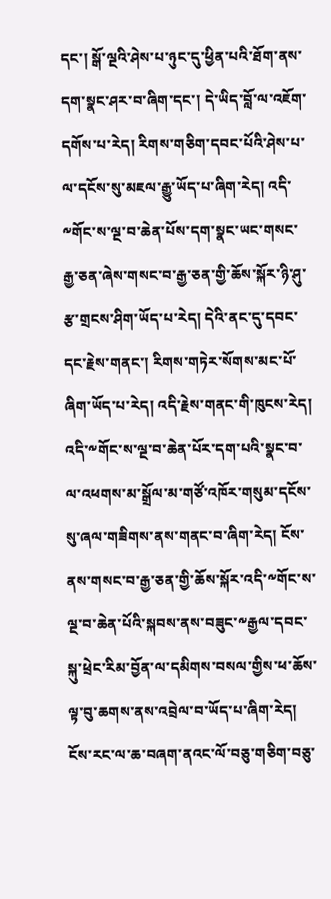དང་། སྒོ་ལྔའི་ཤེས་པ་ཉུང་དུ་ཕྱིན་པའི་ཐོག་ནས་དག་སྣང་ཤར་བ་ཞིག་དང་། དེ་ཡིད་བློ་ལ་འཇོག་དགོས་པ་རེད། རིགས་གཅིག་དབང་པོའི་ཤེས་པ་ལ་དངོས་སུ་མཇལ་རྒྱུ་ཡོད་པ་ཞིག་རེད། འདི་༸གོང་ས་ལྔ་བ་ཆེན་པོས་དག་སྣང་ཡང་གསང་རྒྱ་ཅན་ཞེས་གསང་བ་རྒྱ་ཅན་གྱི་ཆོས་སྐོར་ཉི་ཤུ་རྩ་གྲངས་ཤིག་ཡོད་པ་རེད། དེའི་ནང་དུ་དབང་དང་རྗེས་གནང་། རིགས་གཏེར་སོགས་མང་པོ་ཞིག་ཡོད་པ་རེད། འདི་རྗེས་གནང་གི་ཁུངས་རེད། འདི་༸གོང་ས་ལྔ་བ་ཆེན་པོར་དག་པའི་སྣང་བ་ལ་འཕགས་མ་སྒྲོལ་མ་གཙོ་འཁོར་གསུམ་དངོས་སུ་ཞལ་གཟིགས་ནས་གནང་བ་ཞིག་རེད། ངོས་ནས་གསང་བ་རྒྱ་ཅན་གྱི་ཆོས་སྐོར་འདི་༸གོང་ས་ལྔ་བ་ཆེན་པོའི་སྐབས་ནས་བཟུང་༸རྒྱལ་དབང་སྐུ་ཕྲེང་རིམ་བྱོན་ལ་དམིགས་བསལ་གྱིས་ཕ་ཆོས་ལྟ་བུ་ཆགས་ནས་འབྲེལ་བ་ཡོད་པ་ཞིག་རེད། ངོས་རང་ལ་ཆ་བཞག་ནའང་ལོ་བཅུ་གཅིག་བཅུ་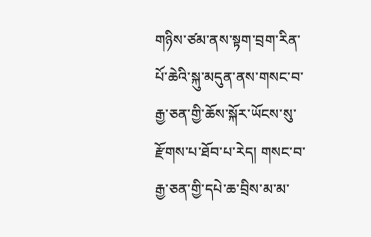གཉིས་ཙམ་ནས་སྟག་བྲག་རིན་པོ་ཆེའི་སྐུ་མདུན་ནས་གསང་བ་རྒྱ་ཅན་གྱི་ཆོས་སྐོར་ཡོངས་སུ་རྫོགས་པ་ཐོབ་པ་རེད། གསང་བ་རྒྱ་ཅན་གྱི་དཔེ་ཆ་བྲིས་མ་མ་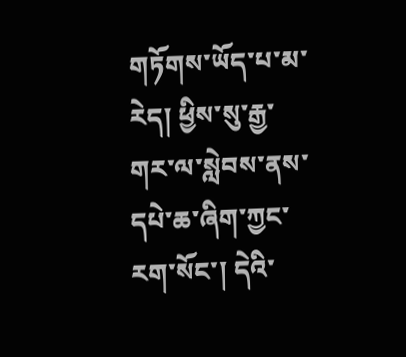གཏོགས་ཡོད་པ་མ་རེད། ཕྱིས་སུ་རྒྱ་གར་ལ་སླེབས་ནས་དཔེ་ཆ་ཞིག་ཀྱང་རག་སོང་། དེའི་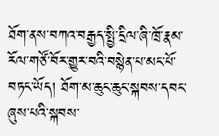ཐོག་ནས་བཀའ་བརྒྱད་སྤྱི་དྲིལ་ཞི་ཁྲོ་རྣམ་རོལ་གཙོ་བོར་གྱུར་བའི་བསྙེན་པ་མང་པོ་བཏང་ཡོད། ཐོག་མ་ཆུང་ཆུང་སྐབས་དབང་ཞུས་པའི་སྐབས་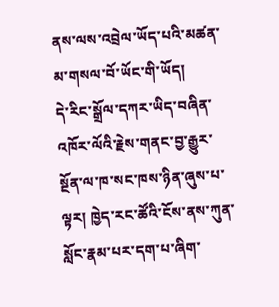ནས་ལས་འབྲེལ་ཡོད་པའི་མཚན་མ་གསལ་བོ་ཡོང་གི་ཡོད།
དེ་རིང་སྒྲོལ་དཀར་ཡིད་བཞིན་འཁོར་ལོའི་རྗེས་གནང་བྱ་རྒྱུར་སྔོན་ལ་ཁ་སང་ཁས་ཉིན་ཞུས་པ་ལྟར། ཁྱེད་རང་ཚོའི་ངོས་ནས་ཀུན་སློང་རྣམ་པར་དག་པ་ཞིག་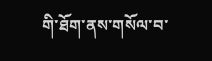གི་ཐོག་ནས་གསོལ་བ་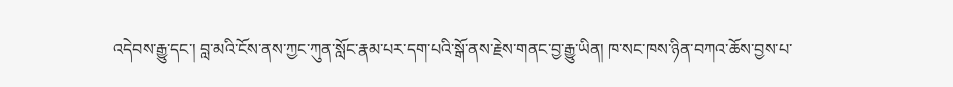འདེབས་རྒྱུ་དང་། བླ་མའི་ངོས་ནས་ཀྱང་ཀུན་སློང་རྣམ་པར་དག་པའི་སྒོ་ནས་རྗེས་གནང་བྱ་རྒྱུ་ཡིན། ཁ་སང་ཁས་ཉིན་བཀའ་ཆོས་བྱས་པ་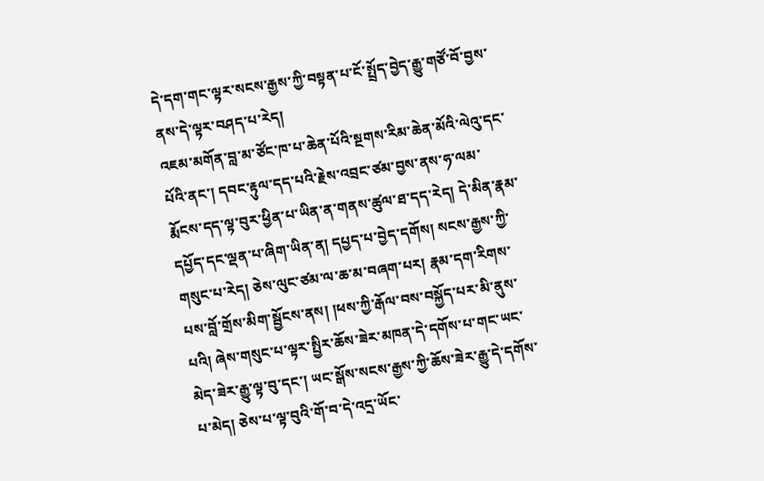དེ་དག་གང་ལྟར་སངས་རྒྱས་ཀྱི་བསྟན་པ་ངོ་སྤྲོད་བྱེད་རྒྱུ་གཙོ་བོ་བྱས་ནས་དེ་ལྟར་བཤད་པ་རེད།
འཇམ་མགོན་བླ་མ་ཙོང་ཁ་པ་ཆེན་པོའི་སྔགས་རིམ་ཆེན་མོའི་ལེའུ་དང་པོའི་ནང་། དབང་རྟུལ་དད་པའི་རྗེས་འབྲང་ཙམ་བྱས་ནས་ཧ་ལམ་རྨོངས་དད་ལྟ་བུར་ཕྱིན་པ་ཡིན་ན་གནས་ཚུལ་ཐ་དད་རེད། དེ་མིན་རྣམ་དཔྱོད་དང་ལྡན་པ་ཞིག་ཡིན་ན། དཔྱད་པ་བྱེད་དགོས། སངས་རྒྱས་ཀྱི་གསུང་པ་རེད། ཅེས་ལུང་ཙམ་ལ་ཆ་མ་བཞག་པར། རྣམ་དག་རིགས་པས་བློ་གྲོས་མིག་སྦྱོངས་ནས། །ཕས་ཀྱི་རྒོལ་བས་བསྐྱོད་པར་མི་ནུས་པའི། ཞེས་གསུང་པ་ལྟར་སྤྱིར་ཆོས་ཟེར་མཁན་དེ་དགོས་པ་གང་ཡང་མེད་ཟེར་རྒྱུ་ལྟ་བུ་དང་། ཡང་སྒོས་སངས་རྒྱས་ཀྱི་ཆོས་ཟེར་རྒྱུ་དེ་དགོས་པ་མེད། ཅེས་པ་ལྟ་བུའི་གོ་བ་དེ་འདྲ་ཡོང་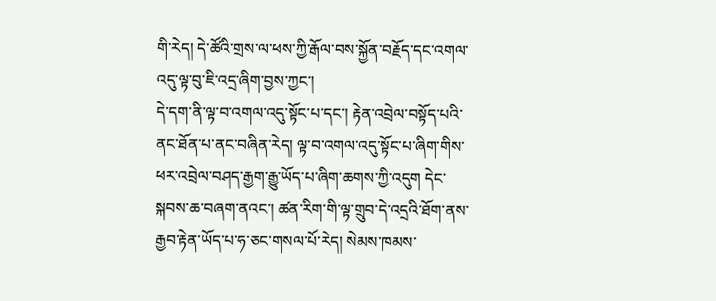གི་རེད། དེ་ཚོའི་གྲས་ལ་ཕས་ཀྱི་རྒོལ་བས་སྐྱོན་བརྗོད་དང་འགལ་འདུ་ལྟ་བུ་ཇི་འདྲ་ཞིག་བྱས་ཀྱང་།
དེ་དག་ནི་ལྟ་བ་འགལ་འདུ་སྟོང་པ་དང་། རྟེན་འབྲེལ་བསྟོད་པའི་ནང་ཐོན་པ་ནང་བཞིན་རེད། ལྟ་བ་འགལ་འདུ་སྟོང་པ་ཞིག་གིས་ཕར་འབྲེལ་བཤད་རྒྱག་རྒྱུ་ཡོད་པ་ཞིག་ཆགས་ཀྱི་འདུག དེང་སྐབས་ཆ་བཞག་ནའང་། ཚན་རིག་གི་ལྟ་གྲུབ་དེ་འདྲའི་ཐོག་ནས་རྒྱབ་རྟེན་ཡོད་པ་ཧ་ཅང་གསལ་པོ་རེད། སེམས་ཁམས་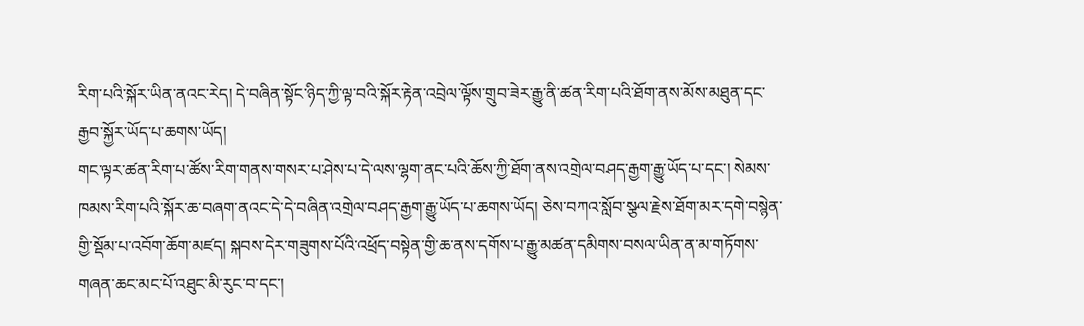རིག་པའི་སྐོར་ཡིན་ནའང་རེད། དེ་བཞིན་སྟོང་ཉིད་ཀྱི་ལྟ་བའི་སྐོར་རྟེན་འབྲེལ་ལྟོས་གྲུབ་ཟེར་རྒྱུ་ནི་ཚན་རིག་པའི་ཐོག་ནས་མོས་མཐུན་དང་རྒྱབ་སྐྱོར་ཡོད་པ་ཆགས་ཡོད།
གང་ལྟར་ཚན་རིག་པ་ཚོས་རིག་གནས་གསར་པ་ཤེས་པ་དེ་ལས་ལྷག་ནང་པའི་ཆོས་ཀྱི་ཐོག་ནས་འགྲེལ་བཤད་རྒྱག་རྒྱུ་ཡོད་པ་དང་། སེམས་ཁམས་རིག་པའི་སྐོར་ཆ་བཞག་ནའང་དེ་དེ་བཞིན་འགྲེལ་བཤད་རྒྱག་རྒྱུ་ཡོད་པ་ཆགས་ཡོད། ཅེས་བཀའ་སློབ་སྩལ་རྗེས་ཐོག་མར་དགེ་བསྙེན་གྱི་སྡོམ་པ་འབོག་ཆོག་མཛད། སྐབས་དེར་གཟུགས་པོའི་འཕྲོད་བསྟེན་གྱི་ཆ་ནས་དགོས་པ་རྒྱུ་མཚན་དམིགས་བསལ་ཡིན་ན་མ་གཏོགས་གཞན་ཆང་མང་པོ་འཐུང་མི་རུང་བ་དང་།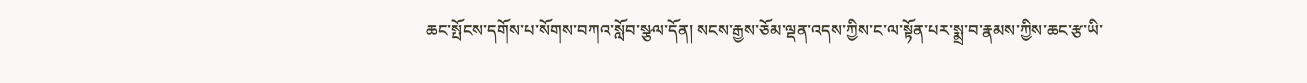ཆང་སྤོངས་དགོས་པ་སོགས་བཀའ་སློབ་སྩལ་དོན། སངས་རྒྱས་ཅོམ་ལྡན་འདས་ཀྱིས་ང་ལ་སྟོན་པར་སྨྲ་བ་རྣམས་ཀྱིས་ཆང་རྩ་ཡི་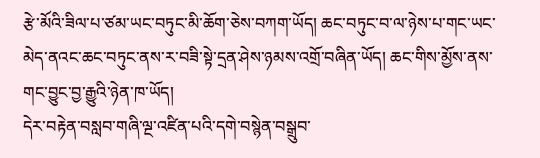རྩེ་མོའི་ཟིལ་པ་ཙམ་ཡང་བཏུང་མི་ཆོག་ཅེས་བཀག་ཡོད། ཆང་བཏུང་བ་ལ་ཉེས་པ་གང་ཡང་མེད་ནའང་ཆང་བཏུང་ནས་ར་བཟི་སྟེ་དྲན་ཤེས་ཉམས་འགྲོ་བཞིན་ཡོད། ཆང་གིས་མྱོས་ནས་གང་བྱུང་བྱ་རྒྱུའི་ཉེན་ཁ་ཡོད།
དེར་བརྟེན་བསླབ་གཞི་ལྔ་འཛིན་པའི་དགེ་བསྙེན་བསྒྲུབ་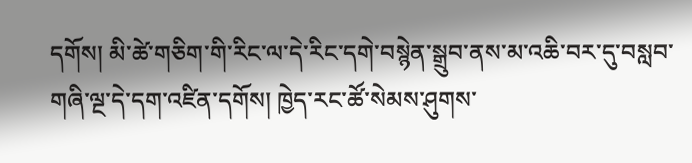དགོས། མི་ཚེ་གཅིག་གི་རིང་ལ་དེ་རིང་དགེ་བསྙེན་སྒྲུབ་ནས་མ་འཆི་བར་དུ་བསླབ་གཞི་ལྔ་དེ་དག་འཛིན་དགོས། ཁྱེད་རང་ཚོ་སེམས་ཤུགས་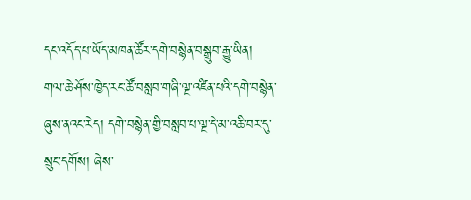དང་འདོད་པ་ཡོད་མཁན་ཚོར་དགེ་བསྙེན་བསྒྲུབ་རྒྱུ་ཡིན།
གལ་ཆེ་ཤོས་ཁྱེད་རང་ཚོ་བསླབ་གཞི་ལྔ་འཛིན་པའི་དགེ་བསྙེན་ཞུས་ནའང་རེད། དགེ་བསྙེན་གྱི་བསླབ་པ་ལྔ་དེ་མ་འཆི་བར་དུ་སྲུང་དགོས། ཞེས་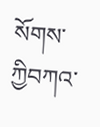སོགས་ཀྱིབཀའ་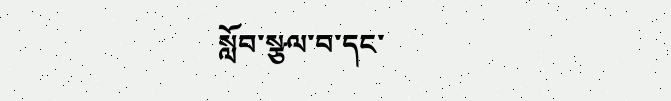སློབ་སྩལ་བ་དང་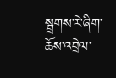སྦྲགས་རེ་ཞིག་ཆོས་འབྲེལ་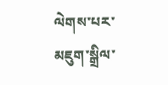ལེགས་པར་མཇུག་སྒྲིལ་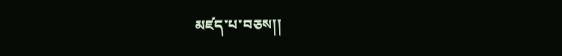མཛད་པ་བཅས།།